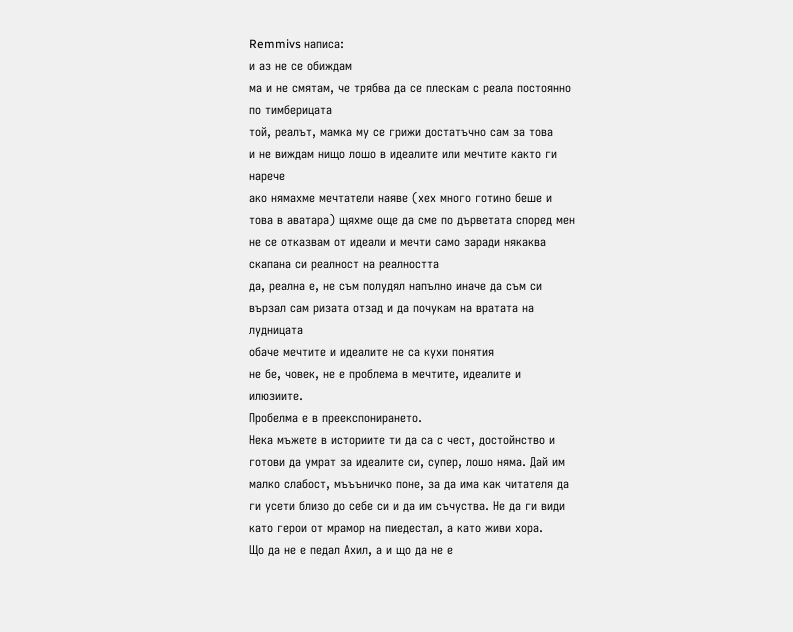Remmivs написа:
и аз не се обиждам
ма и не смятам, че трябва да се плескам с реала постоянно по тимберицата
той, реалът, мамка му се грижи достатъчно сам за това
и не виждам нищо лошо в идеалите или мечтите както ги нарече
ако нямахме мечтатели наяве (хех много готино беше и това в аватара) щяхме още да сме по дърветата според мен
не се отказвам от идеали и мечти само заради някаква скапана си реалност на реалността
да, реална е, не съм полудял напълно иначе да съм си вързал сам ризата отзад и да почукам на вратата на лудницата
обаче мечтите и идеалите не са кухи понятия
не бе, човек, не е проблема в мечтите, идеалите и илюзиите.
Пробелма е в преекспонирането.
Нека мъжете в историите ти да са с чест, достойнство и готови да умрат за идеалите си, супер, лошо няма. Дай им малко слабост, мъъъничко поне, за да има как читателя да ги усети близо до себе си и да им съчуства. Не да ги види като герои от мрамор на пиедестал, а като живи хора.
Що да не е педал Ахил, а и що да не е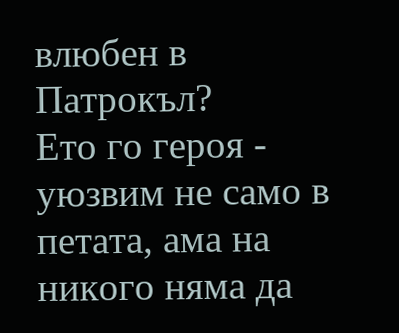влюбен в Патрокъл?
Ето го героя - уюзвим не само в петата, ама на никого няма да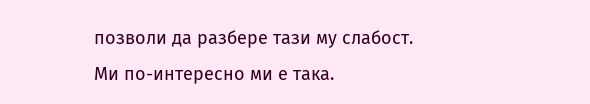позволи да разбере тази му слабост.
Ми по-интересно ми е така.